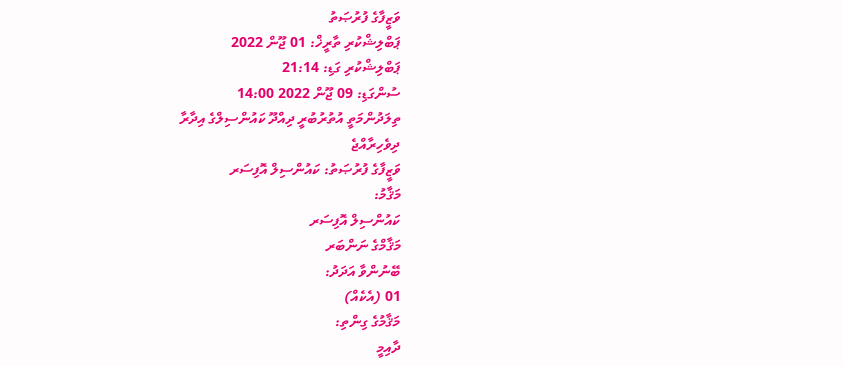ވަޒީފާގެ ފުރުޞަތު
ޕަބްލިޝްކުރި ތާރީޚް: 01 ޖޫން 2022
ޕަބްލިޝްކުރި ގަޑި: 21:14
ސުންގަޑި: 09 ޖޫން 2022 14:00
ތިލަދުންމަތީ އުތުރުބުރީ ދިއްދޫ ކައުންސިލްގެ އިދާރާ
ދިވެހިރާއްޖެ
ވަޒީފާގެ ފުރުޞަތު: ކައުންސިލް އޮފިސަރ
މަޤާމު:
ކައުންސިލް އޮފިސަރ
މަޤާމްގެ ނަންބަރ
ބޭނުންވާ އަދަދު:
01 (އެކެއް)
މަޤާމުގެ ގިންތި:
ދާއިމީ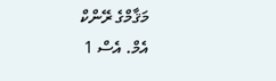މަޤާމްގެ ރޭންކް
އެމް. އެސް 1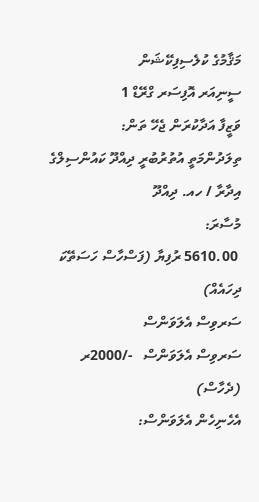މަޤާމުގެ ކުލެސިފިކޭޝަން
ސީނިއަރ އޮފިސަރ ގްރޭޑް 1
ވަޒީފާ އަދާކުރަން ޖެހޭ ތަން:
ތިލަދުންމަތީ އުތުރުބުރީ ދިއްދޫ ކައުންސިލްގެ އިދާރާ / ހއ. ދިއްދޫ
މުސާރަ:
 5610.00 ރުފިޔާ (ފަސްހާސް ހަސަތޭކަ ދިހައެއް)
ސަރވިސް އެލަވަންސް
ސަރވިސް އެލަވަންސް   -/2000ރ (ދެހާސް)
އެހެނިހެން އެލަވަންސް: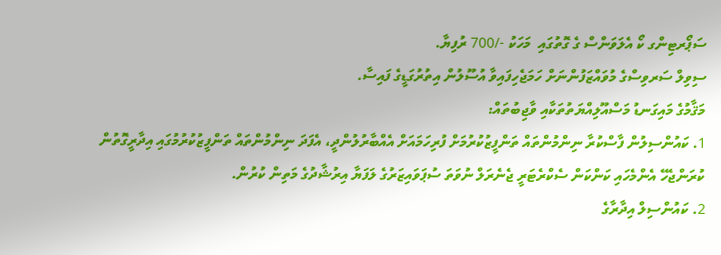ސަޕޯރޓިންގ ކޯ އެލަވަންސް ގެ ގޮތުގައި  މަހަކު -/700 ރުފިޔާ.
ސިވިލް ސަރވިސްގެ މުވައްޒަފުންނަށް ހަމަޖެހިފައިވާ އުސޫލުން އިތުރުގަޑީގެ ފައިސާ.
މަޤާމުގެ މައިގަނޑު މަސްއޫލިއްޔަތުތަކާއި ވާޖިބުތައް:
1. ކައުންސިލުން ފާސްކުރާ ނިންމުންތައް ތަންފީޒުކުރުމަށް ފުރިހަމައަށް އެއްބާރުލުންދީ، އެފަދަ ނިންމުންތައް ތަންފީޒުކުރުމުގައި އިދާރީގޮތުން ކުރަންޖެހޭ އެންމެހައި ކަންކަން ސެކްރެޓަރީ ޖެނެރަލް ނުވަތަ ސުޕަވައިޒަރުގެ ލަފަޔާ އިރުޝާދުގެ މަތިން ކުރުން.
2. ކައުންސިލް އިދާރާގެ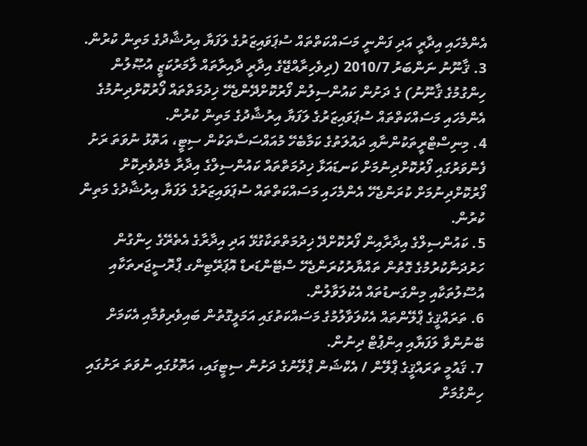އެންމެހައި އިދާރީ އަދި ފަންނީ މަސައްކަތްތައް ސުޕަވައިޒަރުގެ ލަފަޔާ އިރުޝާދުގެ މަތިން ކުރުން.
3. ޤާނޫނު ނަންބަރު 2010/7 (ދިވެހިރާއްޖޭގެ އިދާރީ ދާއިރާތައް ލާމަރުކަޒީ އުޞޫލުން ހިންގުމުގެ ޤާނޫނު) ގެ ދަށުން ކައުންސިލުން ފޯރުކޮށްދޭންޖެހޭ ޚިދުމަތްތައް ފޯރުކޮށްދިނުމުގެ އެންމެހައި މަސައްކަތްތައް ސުޕަވައިޒަރުގެ ލަފަޔާ އިރުޝާދުގެ މަތިން ކުރުން.
4. މިނިސްޓްރީތަކުންނާއި ދައުލަތުގެ ކަމާބެހޭ މުއައްސަސާތަކުން ސިޓީ، އަތޮޅު ނުވަތަ ރަށު ފެންވަރުގައި ފޯރުކޮށްދިނުމަށް ކަނޑައަޅާ ޚިދުމަތްތައް ކައުންސިލްގެ އިދާރާ މެދުވެރިކޮށް ފޯރުކޮށްދިނުމަށް ކުރަންޖެހޭ އެންމެހައި މަސައްކަތްތައް ސުޕަވައިޒަރުގެ ލަފަޔާ އިރުޝާދުގެ މަތިން ކުރުން.
5. ކައުންސިލްގެ އިދާރާއިން ފޯރުކޮށްދޭ ޚިދުމަތްތަކާގުޅޭ އަދި އިދާރާގެ އެތެރޭގެ ހިންގުން ހަރުދަނާކުރުމުގެ ގޮތުން ތައްޔާރުކުރަންޖެހޭ ސްޓޭންޑަރޑް އޮޕަރޭޓިންގ ޕްރޮސީޖަރތަކާއި އުސޫލުތަކާއި މިންގަނޑުތައް އެކުލަވާލުން.
6. ތަރައްޤީގެ ޕްލޭންތައް އެކުލަވާލުމުގެ މަސައްކަތުގައި އަމަލީގޮތުން ބައިވެރިވުމާއި އެކަމަށް ބޭނުންވާ ލަފަޔާއި އިންޕުޓް ދިނުން.
7. ޤައުމީ ތަރައްޤީގެ ޕްލޭން / އެކްޝަން ޕްލޭނުގެ ދަށުން ސިޓީގައި، އަތޮޅުގައި ނުވަތަ ރަށުގައި ހިންގުމަށް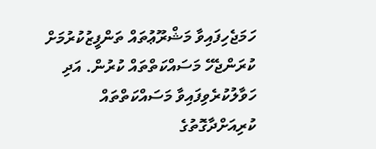ހަމަޖެހިފައިވާ މަޝްރޫޢުތައް ތަންފީޒުކުރުމަށް ކުރަންޖެހޭ މަސައްކަތްތައް ކުރުން. އަދި ހަވާލުކުރެވިފައިވާ މަސައްކަތްތައް ކުރިއަށްދާގޮތުގެ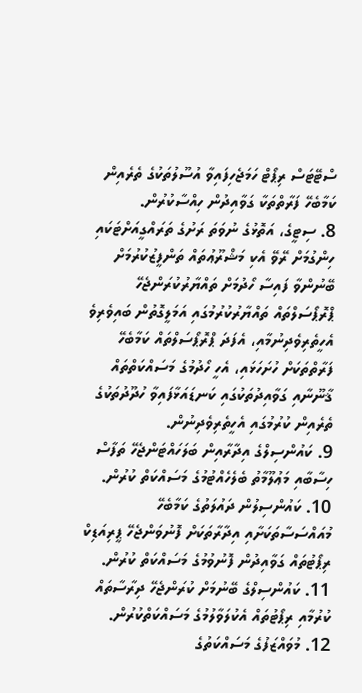ސްޓޭޓަސް ރިޕޯޓް ހަމަޖެހިފައިވާ އުސޫލުތަކުގެ ތެރެއިން ކަމާބެހޭ ފަރާތްތަކާ ގަވާއިދުން ހިއްސާކުރުން.
8. ސިޓީގެ، އަތޮޅުގެ ނުވަތަ ރަށުގެ ތަރައްގީއަށްޓަކައި ހިންގުމަށް ރޭވޭ އެކި މަޝްރޫޢުތައް ތަންފީޒުކުރުމަށް ބޭނުންވާ ފައިސާ ހޯދުމަށް ތައްޔާރުކުރަންޖެހޭ ޕްރޮޕޯސަލްތައް ތައްޔާރުކުރުމުގައި އަމަލީގޮތުން ބައިވެރިވެ އެހީތެރިވެދިނުމާއި، އެފަދަ ޕްރޮޕޯސަލްތައް ކަމާބެހޭ ފަރާތްތަކަށް ހުށަހަޅައި، އެހީ ހޯދުމުގެ މަސައްކަތްތައް ޤާނޫނާއި ގަވާއިދުތަކުގައި ކަނޑައަޅާފައިވާ ހުދޫދުތަކުގެ ތެރެއިން ކުރުމުގައި އެހީތެރިވެދިނުން.
9. ކައުންސިލްގެ އިދާރާއިން ބަލަހައްޓަންޖެހޭ ތަފާސް ހިސާބާއި މަޢުލޫމާތު ބެލެހެއްޓުމުގެ މަސައްކަތް ކުރުން.
10. ކައުންސިލުން ދައުލަތުގެ ކަމާބެހޭ މުއައްސަސާތަކަށާއި އިދާރާތަކަށް ފޮނުވަންޖެހޭ ޕީރިއަޑިކް ރިޕޯޓުތައް ގަވާއިދުން ފޮނުވުމުގެ މަސައްކަތް ކުރުން.
11. ކައުންސިލްގެ ބޭނުމަށް ކުރަންޖެހޭ ދިރާސާތައް ކުރުމާއި ރިޕޯޓުތައް އެކުލަވާލުމުގެ މަސައްކަތްކުރުން.
12. މުވައްޒަފުގެ މަސައްކަތުގެ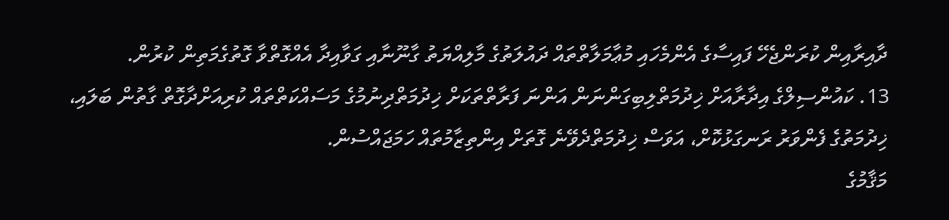ދާއިރާއިން ކުރަންޖެހޭ ފައިސާގެ އެންމެހައި މުޢާމަލާތްތައް ދައުލަތުގެ މާލިއްޔަތު ގާނޫނާއި ގަވާއިދާ އެއްގޮތްވާ ގޮތުގެމަތިން ކުރުން.
13. ކައުންސިލްގެ އިދާރާއަށް ޚިދުމަތްލިބިގަންނަން އަންނަ ފަރާތްތަކަށް ޚިދުމަތްދިނުމުގެ މަސައްކަތްތައް ކުރިއަށްދާގޮތް ގާތުން ބަލައި، ޚިދުމަތުގެ ފެންވަރު ރަނގަޅުކޮށް، އަވަސް ޚިދުމަތްދެވޭނެ ގޮތަށް އިންތިޒާމުތައް ހަމަޖައްސުން.
މަޤާމުގެ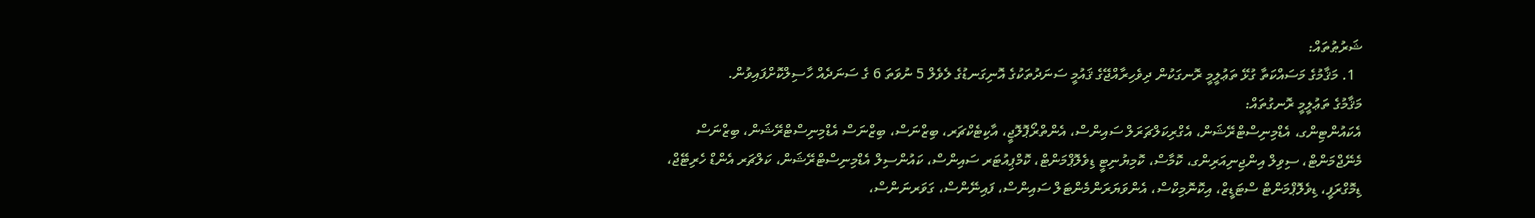ޝަރުޠުތައް:
  1. މަޤާމުގެ މަސައްކަތާ ގުޅޭ ތަޢުލީމީ ރޮނގަކުން ދިވެހިރާއްޖޭގެ ޤައުމީ ސަނަދުތަކުގެ އޮނިގަނޑުގެ ލެވެލް 5 ނުވަތަ 6 ގެ ސަނަދެއް ހާސިލްކޮށްފައިވުން.
މަޤާމުގެ ތަޢުލީމީ ރޮނގުތައް:
އެކައުންޓިންގ، އެޑްމިނިސްޓްރޭޝަން، އެގްރިކަލްޗަރަލް ސައިންސް، އެންތްރޯޕޮލޮޖީ، އާކިޓެކްޗަރ، ބިޒްނަސް، ބިޒްނަސް އެޑްމިނިސްޓްރޭޝަން، ބިޒްނަސް މެނޭޖްމަންޓް، ސިވިލް އިންޖިނިއަރިންގ، ކޮމާސް، ކޮމިޔުނިޓީ ޑިވެލޮޕްމަންޓް، ކޮމްޕިއުޓަރ ސައިންސް، ކައުންސިލް އެޑްމިނިސްޓްރޭޝަން، ކަލްޗަރ އެންޑް ހެރިޓޭޖް، ޑިމޮގްރަފީ، ޑިވެލޮޕްމަންޓް ސްޓަޑީޒް، އިކޮނޮމިކްސް، އެންވަޔަރަންމެންޓަލް ސައިންސް، ފައިނޭންސް، ގަވަރނަންސް،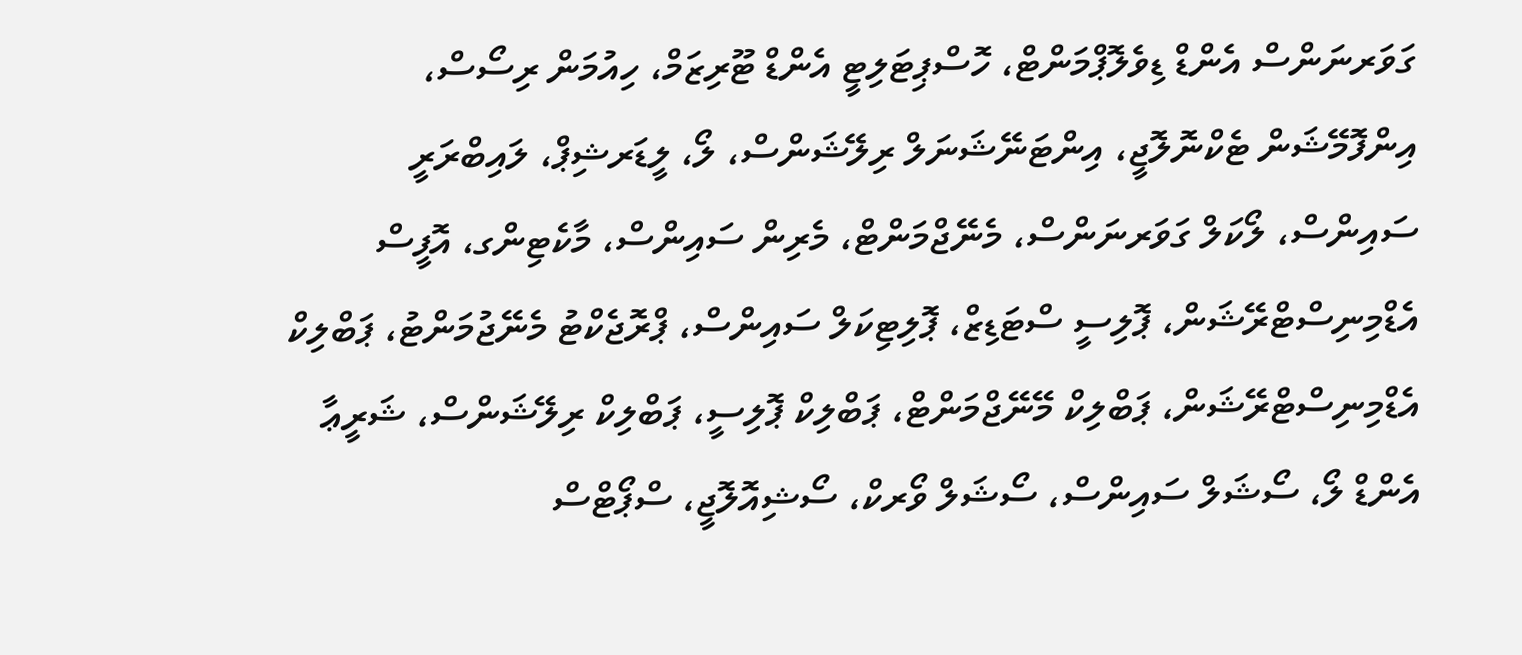ގަވަރނަންސް އެންޑް ޑިވެލޮޕްމަންޓް، ހޮސްޕިޓަލިޓީ އެންޑް ޓޫރިޒަމް، ހިއުމަން ރިސޯސް، އިންފޮމޭޝަން ޓެކްނޮލޮޖީ، އިންޓަނޭޝަނަލް ރިލޭޝަންސް، ލޯ، ލީޑަރޝިޕް، ލައިބްރަރީ ސައިންސް، ލޯކަލް ގަވަރނަންސް، މެނޭޖްމަންޓް، މެރިން ސައިންސް، މާކެޓިންގ، އޮފީސް އެޑްމިނިސްޓްރޭޝަން، ޕޮލިސީ ސްޓަޑިޒް، ޕޮލިޓިކަލް ސައިންސް، ޕްރޮޖެކްޓު މެނޭޖުމަންޓު، ޕަބްލިކް އެޑްމިނިސްޓްރޭޝަން، ޕަބްލިކް މޭނޭޖްމަންޓް، ޕަބްލިކް ޕޮލިސީ، ޕަބްލިކް ރިލޭޝަންސް، ޝަރީޢާ އެންޑް ލޯ، ސޯޝަލް ސައިންސް، ސޯޝަލް ވޯރކް، ސޯޝިއޮލޮޖީ، ސްޕޯޓްސް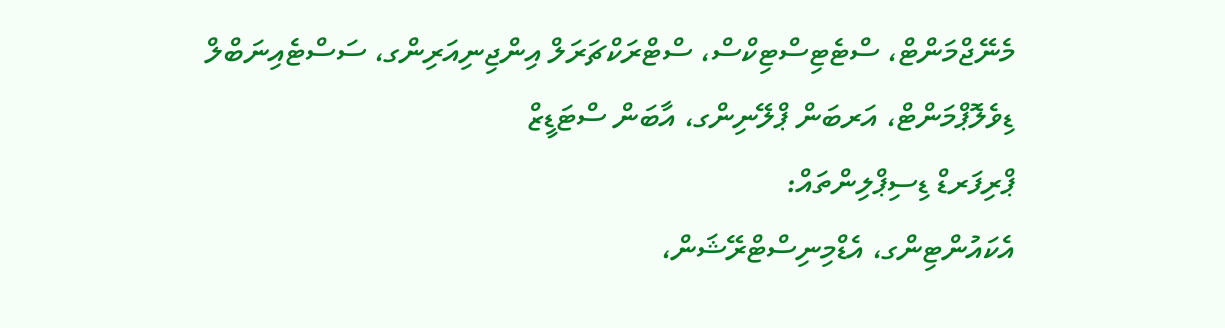މެނޭޖްމަންޓް، ސްޓެޓިސްޓިކްސް، ސްޓްރަކްޗަރަލް އިންޖިނިއަރިންގ، ސަސްޓެއިނަބްލް ޑިވެލޮޕްމަންޓް، އަރބަން ޕްލޭނިންގ، އާބަން ސްޓަޑީޒް
ޕްރިފަރޑް ޑިސިޕްލިންތައް:
އެކައުންޓިންގ، އެޑްމިނިސްޓްރޭޝަން،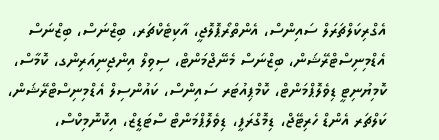އެގްރިކަލްޗަރަލް ސައިންސް، އެންތްރޯޕޮލޮޖީ، އާކިޓެކްޗަރ، ބިޒްނަސް، ބިޒްނަސް އެޑްމިނިސްޓްރޭޝަން، ބިޒްނަސް މެނޭޖްމަންޓް، ސިވިލް އިންޖިނިއަރިންގ، ކޮމާސް، ކޮމިޔުނިޓީ ޑިވެލޮޕްމަންޓް، ކޮމްޕިއުޓަރ ސައިންސް، ކައުންސިލް އެޑްމިނިސްޓްރޭޝަން، ކަލްޗަރ އެންޑް ހެރިޓޭޖް، ޑިމޮގްރަފީ، ޑިވެލޮޕްމަންޓް ސްޓަޑީޒް، އިކޮނޮމިކްސް،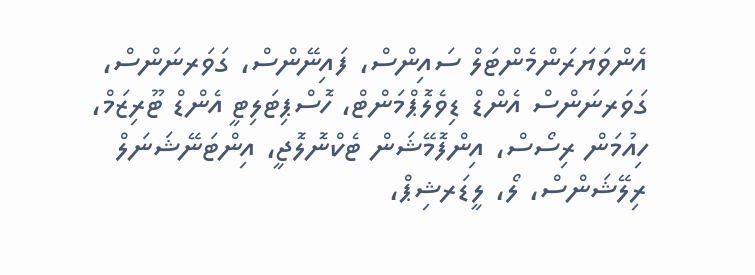އެންވަޔަރަންމެންޓަލް ސައިންސް، ފައިނޭންސް، ގަވަރނަންސް، ގަވަރނަންސް އެންޑް ޑިވެލޮޕްމަންޓް، ހޮސްޕިޓަލިޓީ އެންޑް ޓޫރިޒަމް، ހިއުމަން ރިސޯސް، އިންފޮމޭޝަން ޓެކްނޮލޮޖީ، އިންޓަނޭޝަނަލް ރިލޭޝަންސް، ލޯ، ލީޑަރޝިޕް،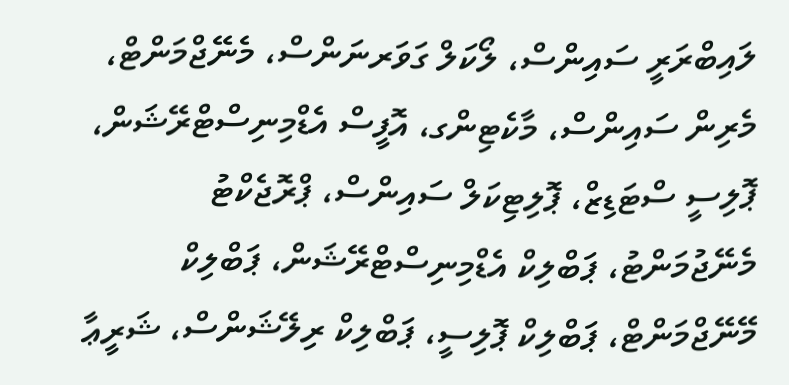ލައިބްރަރީ ސައިންސް، ލޯކަލް ގަވަރނަންސް، މެނޭޖްމަންޓް، މެރިން ސައިންސް، މާކެޓިންގ، އޮފީސް އެޑްމިނިސްޓްރޭޝަން، ޕޮލިސީ ސްޓަޑިޒް، ޕޮލިޓިކަލް ސައިންސް، ޕްރޮޖެކްޓު މެނޭޖުމަންޓު، ޕަބްލިކް އެޑްމިނިސްޓްރޭޝަން، ޕަބްލިކް މޭނޭޖްމަންޓް، ޕަބްލިކް ޕޮލިސީ، ޕަބްލިކް ރިލޭޝަންސް، ޝަރީޢާ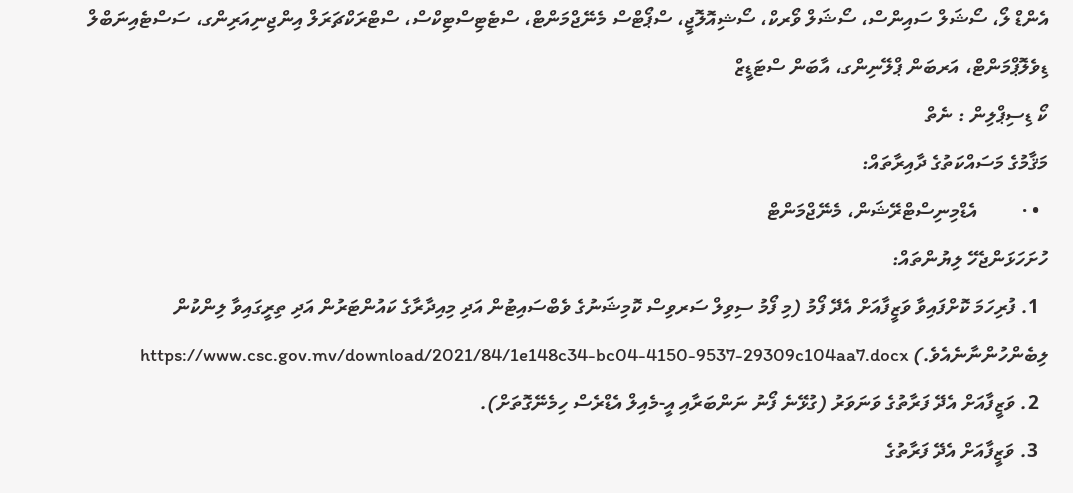އެންޑް ލޯ، ސޯޝަލް ސައިންސް، ސޯޝަލް ވޯރކް، ސޯޝިއޮލޮޖީ، ސްޕޯޓްސް މެނޭޖްމަންޓް، ސްޓެޓިސްޓިކްސް، ސްޓްރަކްޗަރަލް އިންޖިނިއަރިންގ، ސަސްޓެއިނަބްލް ޑިވެލޮޕްމަންޓް، އަރބަން ޕްލޭނިންގ، އާބަން ސްޓަޑީޒް
ކޯ ޑިސިޕްލިން : ނެތް
މަޤާމުގެ މަސައްކަތުގެ ދާއިރާތައް:
  • ·         އެޑްމިނިސްޓްރޭޝަން، މެނޭޖްމަންޓް
ހުށަހަޅަންޖެހޭ ލިޔުންތައް:
  1. ފުރިހަމަ ކޮށްފައިވާ ވަޒީފާއަށް އެދޭ ފޯމު (މި ފޯމު ސިވިލް ސަރވިސް ކޮމިޝަނުގެ ވެބްސައިޓުން އަދި މިއިދާރާގެ ކައުންޓަރުން އަދި ތިރީގައިވާ ލިންކުން ލިބެންހުންނާނެއެވެ.) https://www.csc.gov.mv/download/2021/84/1e148c34-bc04-4150-9537-29309c104aa7.docx
  2. ވަޒީފާއަށް އެދޭ ފަރާތުގެ ވަނަވަރު (ގުޅޭނެ ފޯނު ނަންބަރާއި އީ-މެއިލް އެޑްރެސް ހިމެނޭގޮތަށް).
  3. ވަޒީފާއަށް އެދޭ ފަރާތުގެ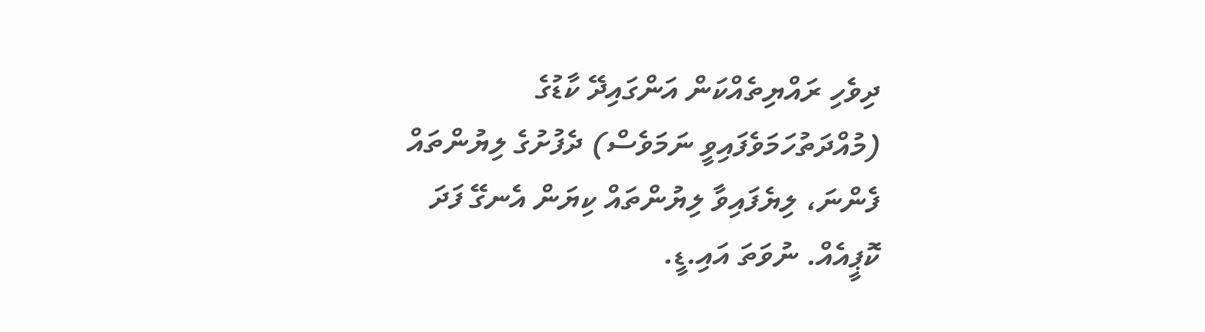ދިވެހި ރައްޔިތެއްކަން އަންގައިދޭ ކާޑުގެ (މުއްދަތުހަމަވެފައިވީ ނަމަވެސް) ދެފުށުގެ ލިޔުންތައް ފެންނަ، ލިޔެފައިވާ ލިޔުންތައް ކިޔަން އެނގޭ ފަދަ ކޮޕީއެއް. ނުވަތަ އައި.ޑީ.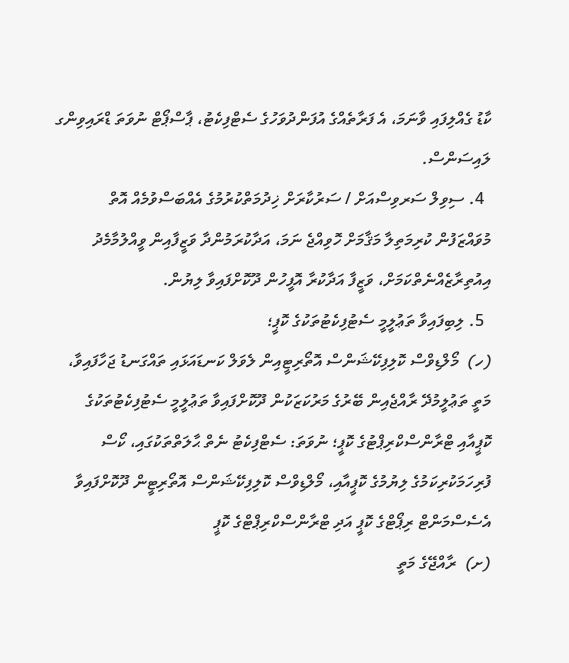ކާޑު ގެއްލިފައި ވާނަމަ، އެ ފަރާތެއްގެ އުފަންދުވަހުގެ ސެޓްފިކެޓު، ޕާސްޕޯޓް ނުވަތަ ޑްރައިވިންގ ލައިސަންސް.
  4. ސިވިލް ސަރވިސްއަށް / ސަރުކާރަށް ޚިދުމަތްކުރުމުގެ އެއްބަސްވުމެއް އޮތް މުވައްޒަފުން ކުރިމަތިލާ މަޤާމަށް ހޮވިއްޖެ ނަމަ، އަދާކުރަމުންދާ ވަޒީފާއިން ވީއްލުމާމެދު އިއުތިރާޒެއްނެތްކަމަށް، ވަޒީފާ އަދާކުރާ އޮފީހުން ދޫކޮށްފައިވާ ލިޔުން.
  5. ލިބިފައިވާ ތަޢުލީމީ ސެޓުފިކެޓުތަކުގެ ކޮޕީ؛
(ހ)  މޯލްޑިވްސް ކޮލިފިކޭޝަންސް އޮތޯރިޓީއިން ލެވަލް ކަނޑައަޅައި ތައްގަނޑު ޖަހާފައިވާ، މަތީ ތަޢުލީމުދޭ ރާއްޖެއިން ބޭރުގެ މަރުކަޒަކުން ދޫކޮށްފައިވާ ތަޢުލީމީ ސެޓުފިކެޓުތަކުގެ ކޮޕީއާއި ޓްރާންސްކްރިޕްޓުގެ ކޮޕީ؛ ނުވަތަ: ސެޓްފިކެޓު ނެތް ޙާލަތްތަކުގައި، ކޯސް ފުރިހަމަކުރިކަމުގެ ލިޔުމުގެ ކޮޕީއާއި، މޯލްޑިވްސް ކޮލިފިކޭޝަންސް އޮތޯރިޓީން ދޫކޮށްފައިވާ އެސެސްމަންޓް ރިޕޯޓްގެ ކޮޕީ އަދި ޓްރާންސްކްރިޕްޓްގެ ކޮޕީ
(ށ)  ރާއްޖޭގެ މަތީ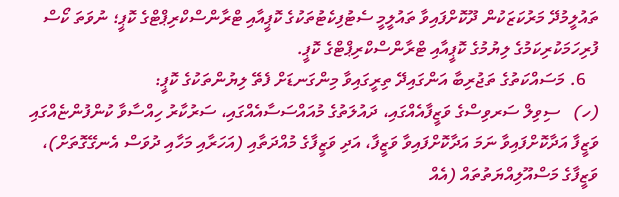ތައުލީމުދޭ މަރުކަޒަކުން ދޫކޮށްފައިވާ ތައުލީމީ ސެޓުފިކެޓުތަކުގެ ކޮޕީއާއި ޓްރާންސްކްރިޕްޓްގެ ކޮޕީ؛ ނުވަތަ ކޯސް ފުރިހަމަކުރިކަމުގެ ލިޔުމުގެ ކޮޕީއާއި ޓްރާންސްކްރިޕްޓްގެ ކޮޕީ.
   6. މަސައްކަތުގެ ތަޖުރިބާ އަންގައިދޭ ތިރީގައިވާ މިންގަނޑަށް ފެތޭ ލިޔުންތަކުގެ ކޮޕީ:
(ހ)   ސިވިލް ސަރވިސްގެ ވަޒީފާއެއްގައި، ދައުލަތުގެ މުއައްސަސާއެއްގައި، ސަރުކާރު ހިއްސާވާ ކުންފުންޏެއްގައި ވަޒީފާ އަދާކޮށްފައިވާ ނަމަ އަދާކޮށްފައިވާ ވަޒީފާ، އަދި ވަޒީފާގެ މުއްދަތާއި (އަހަރާއި މަހާއި ދުވަސް އެނގޭގޮތަށް)، ވަޒީފާގެ މަސްއޫލިއްޔަތުތައް (އެއް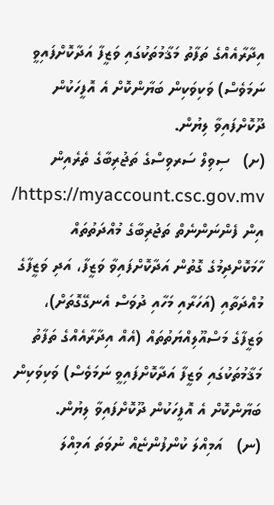އިދާރާއެއްގެ ތަފާތު މަޤާމުތަކުގައި ވަޒީފާ އަދާކޮށްފައިވީ ނަމަވެސް) ވަކިވަކިން ބަޔާންކޮށް އެ އޮފީހަކުން ދޫކޮށްފައިވާ ލިޔުން.
(ށ)   ސިވިލް ސަރވިސްގެ ތަޖުރިބާގެ ތެރެއިން https://myaccount.csc.gov.mv/ އިން ފެންނަންނެތް ތަޖުރިބާގެ މުއްދަތުތައް ހާމަކޮށްދިމުގެ ގޮތުން އަދާކޮށްފައިވާ ވަޒީފާ، އަދި ވަޒީފާގެ މުއްދަތާއި (އަހަރާއި މަހާއި ދުވަސް އެނގޭގޮތަށް)، ވަޒީފާގެ މަސްއޫލިއްޔަތުތައް (އެއް އިދާރާއެއްގެ ތަފާތު މަޤާމުތަކުގައި ވަޒީފާ އަދާކޮށްފައިވީ ނަމަވެސް) ވަކިވަކިން ބަޔާންކޮށް އެ އޮފީހަކުން ދޫކޮށްފައިވާ ލިޔުން.
(ނ)   އަމިއްލަ ކުންފުންޏެއް ނުވަތަ އަމިއްލަ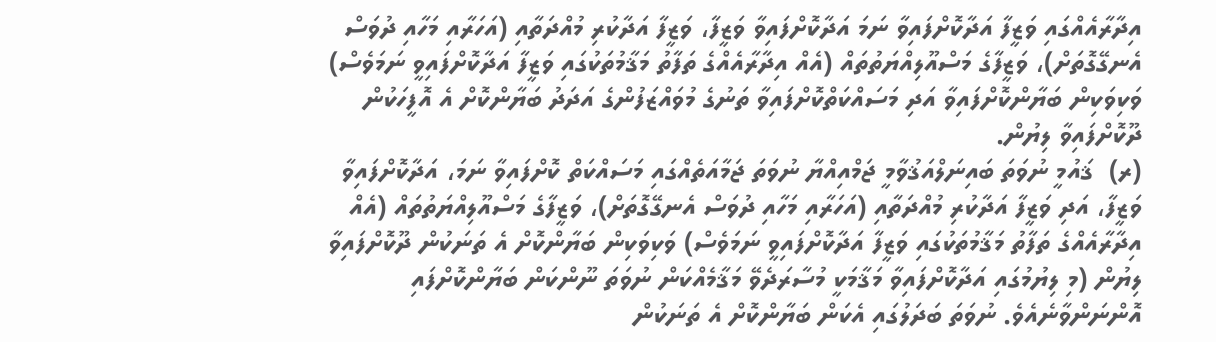އިދާރާއެއްގައި ވަޒީފާ އަދާކޮށްފައިވާ ނަމަ އަދާކޮށްފައިވާ ވަޒީފާ، ވަޒީފާ އަދާކުރި މުއްދަތާއި (އަހަރާއި މަހާއި ދުވަސް އެނގޭގޮތަށް)، ވަޒީފާގެ މަސްއޫލިއްޔަތުތައް (އެއް އިދާރާއެއްގެ ތަފާތު މަޤާމުތަކުގައި ވަޒީފާ އަދާކޮށްފައިވީ ނަމަވެސް) ވަކިވަކިން ބަޔާންކޮށްފައިވާ އަދި މަސައްކަތްކޮށްފައިވާ ތަނުގެ މުވައްޒަފުންގެ އަދަދު ބަޔާންކޮށް އެ އޮފީހަކުން ދޫކޮށްފައިވާ ލިޔުން.
(ރ)  ޤައުމީ ނުވަތަ ބައިނަލްއަޤުވާމީ ޖަމްއިއްޔާ ނުވަތަ ޖަމާއަތެއްގައި މަސައްކަތް ކޮށްފައިވާ ނަމަ، އަދާކޮށްފައިވާ ވަޒީފާ، އަދި ވަޒީފާ އަދާކުރި މުއްދަތާއި (އަހަރާއި މަހާއި ދުވަސް އެނގޭގޮތަށް)، ވަޒީފާގެ މަސްއޫލިއްޔަތުތައް (އެއް އިދާރާއެއްގެ ތަފާތު މަޤާމުތަކުގައި ވަޒީފާ އަދާކޮށްފައިވީ ނަމަވެސް) ވަކިވަކިން ބަޔާންކޮށް އެ ތަނަކުން ދޫކޮށްފައިވާ ލިޔުން (މި ލިޔުމުގައި އަދާކޮށްފައިވާ މަޤާމަކީ މުސާރަދެވޭ މަޤާމެއްކަން ނުވަތަ ނޫންކަން ބަޔާންކޮށްފައި އޮންނަންވާނެއެވެ. ނުވަތަ ބަދަލުގައި އެކަން ބަޔާންކޮށް އެ ތަނަކުން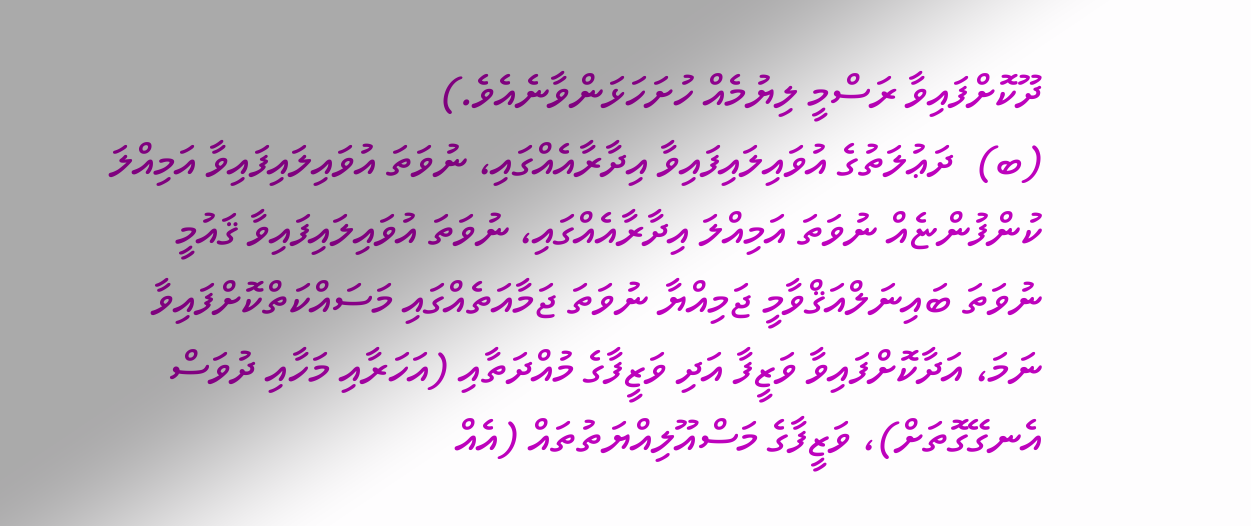ދޫކޮށްފައިވާ ރަސްމީ ލިޔުމެއް ހުށަހަޅަންވާނެއެވެ.)
(ބ)  ދަޢުލަތުގެ އުވައިލައިފައިވާ އިދާރާއެއްގައި، ނުވަތަ އުވައިލައިފައިވާ އަމިއްލަ ކުންފުންޏެއް ނުވަތަ އަމިއްލަ އިދާރާއެއްގައި، ނުވަތަ އުވައިލައިފައިވާ ޤައުމީ ނުވަތަ ބައިނަލްއަޤްވާމީ ޖަމިއްޔާ ނުވަތަ ޖަމާއަތެއްގައި މަސައްކަތްކޮށްފައިވާ ނަމަ، އަދާކޮށްފައިވާ ވަޒީފާ އަދި ވަޒީފާގެ މުއްދަތާއި (އަހަރާއި މަހާއި ދުވަސް އެނގޭގޮތަށް)، ވަޒީފާގެ މަސްއޫލިއްޔަތުތައް (އެއް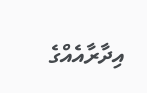އިދާރާއެއްގެ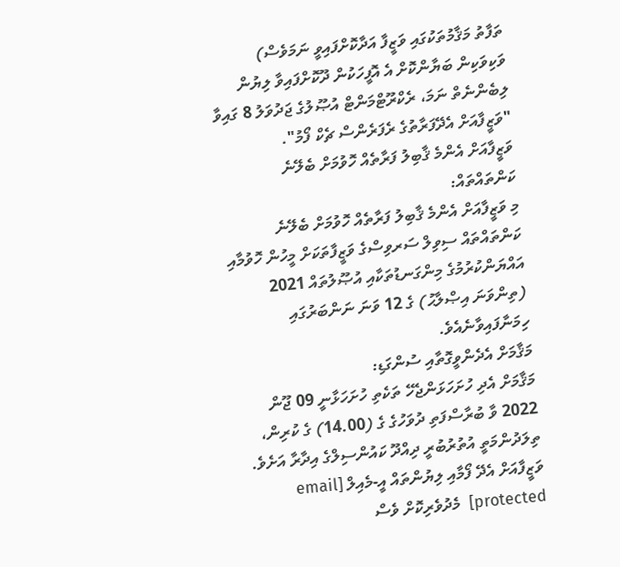ތަފާތު މަޤާމުތަކުގައި ވަޒީފާ އަދާކޮށްފައިވީ ނަމަވެސް) ވަކިވަކިން ބަޔާންކޮށް އެ އޮފީހަކުން ދޫކޮށްފައިވާ ލިޔުން ލިބެންނެތް ނަމަ، ރެކްރޫޓްމަންޓް އުޞޫލުގެ ޖަދުވަލު 8 ގައިވާ "ވަޒީފާއަށް އެދޭފަރާތުގެ ރެފަރެންސް ޗެކް ފޯމު".
ވަޒީފާއަށް އެންމެ ޤާބިލު ފަރާތެއް ހޮވުމަށް ބެލޭނެ ކަންތައްތައް:
މި ވަޒީފާއަށް އެންމެ ޤާބިލު ފަރާތެއް ހޮވުމަށް ބެލޭނެ ކަންތައްތައް ސިވިލް ސަރވިސްގެ ވަޒީފާތަކަށް މީހުން ހޮވުމާއި އައްޔަންކުރުމުގެ މިންގަނޑުތަކާއި އުޞޫލުތައް 2021 (ތިންވަނަ އިޞްލާޙު) ގެ 12 ވަނަ ނަންބަރުގައި ހިމަނާފައިވާނެއެވެ.
މަޤާމަށް އެދެންވީގޮތާއި ސުންގަޑި:
މަޤާމަށް އެދި ހުށަހަޅަންޖެހޭ ތަކެތި ހުށަހަޅާނީ 09 ޖޫން 2022 ވާ ބުރާސްފަތި ދުވަހުގެ ގެ (14.00) ގެ ކުރިން، ތިލަދުންމަތީ އުތުރުބުރީ ދިއްދޫ ކައުންސިލްގެ އިދާރާ އަށެވެ. ވަޒީފާއަށް އެދޭ ފޯމާއި ލިޔުންތައް އީ-މެއިލް [email protected]  މެދުވެރިކޮށް ވެސް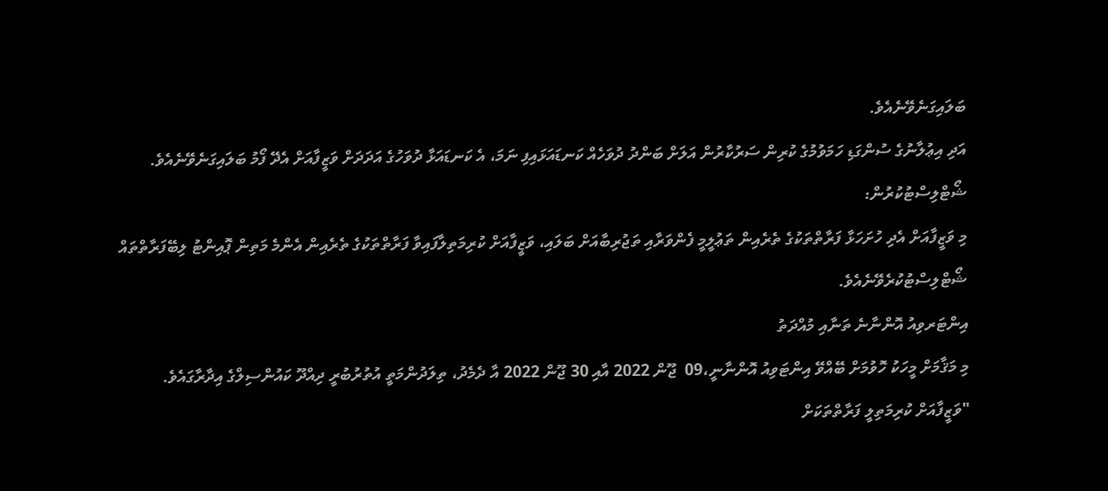ބަލައިގަނެވޭނެއެވެ.
އަދި އިޢުލާނުގެ ސުންގަޑި ހަމަވުމުގެ ކުރިން ސަރުކާރުން އަލަށް ބަންދު ދުވަހެއް ކަނޑައަޅައިފި ނަމަ، އެ ކަނޑައަޅާ ދުވަހުގެ އަދަދަށް ވަޒީފާއަށް އެދޭ ފޯމު ބަލައިގަނެވޭނެއެވެ.
ޝޯޓްލިސްޓުކުރުން:
މި ވަޒީފާއަށް އެދި ހުށަހަޅާ ފަރާތްތަކުގެ ތެރެއިން ތަޢުލީމީ ފެންވަރާއި ތަޖުރިބާއަށް ބަލައި، ވަޒީފާއަށް ކުރިމަތިލާފައިވާ ފަރާތްތަކުގެ ތެރެއިން އެންމެ މަތިން ޕޮއިންޓު ލިބޭފަރާތްތައް ޝޯޓްލިސްޓުކުރެވޭނެއެވެ.
އިންޓަރވިއު އޮންނާނެ ތަނާއި މުއްދަތު
މި މަޤާމަށް މީހަކު ހޮވުމަށް ބޭއްވޭ އިންޓަވިއު އޮންނާނީ،09  ޖޫން 2022 އާއި 30 ޖޫން 2022 އާ ދެމެދު، ތިލަދުންމަތީ އުތުރުބުރީ ދިއްދޫ ކައުންސިލްގެ އިދާރާގައެވެ.
"ވަޒީފާއަށް ކުރިމަތިލީ ފަރާތްތަކަށް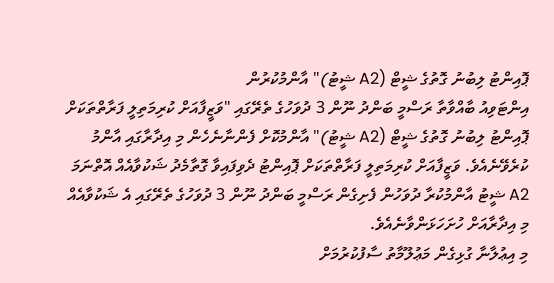ޕޮއިންޓު ލިބުނު ގޮތުގެ ޝީޓް (A2 ޝީޓު)" އާންމުކުރުން
އިންޓަވިއު ބާއްވާތާ ރަސްމީ ބަންދު ނޫން 3 ދުވަހުގެ ތެރޭގައި "ވަޒީފާއަށް ކުރިމަތިލީ ފަރާތްތަކަށް ޕޮއިންޓު ލިބުނު ގޮތުގެ ޝީޓް (A2 ޝީޓު)" އާންމުކޮށް ފެންނާނެހެން މި އިދާރާގައި އާންމު ކުރެވޭނެއެވެ. ވަޒީފާއަށް ކުރިމަތިލީ ފަރާތްތަކަށް ޕޮއިންޓު ދެވިފައިވާ ގޮތާމެދު ޝަކުވާއެއް އޮތްނަމަ A2 ޝީޓު އާންމުކުރާ ދުވަހުން ފެށިގެން ރަސްމީ ބަންދު ނޫން 3 ދުވަހުގެ ތެރޭގައި އެ ޝަކުވާއެއް މި އިދާރާއަށް ހުށަހަޅަންވާނެއެވެ.
މި އިޢުލާނާ ގުޅިގެން މަޢުލޫމާތު ސާފުކުރުމަށް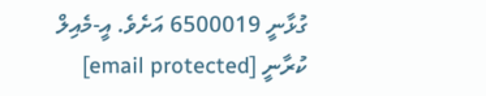ގުޅާނީ 6500019 އަށެވެ. އީ-މެއިލް ކުރާނީ [email protected]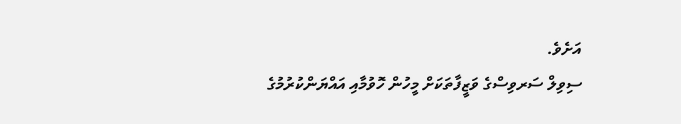އަށެވެ.
ސިވިލް ސަރވިސްގެ ވަޒީފާތަކަށް މީހުން ހޮވުމާއި އައްޔަންކުރުމުގެ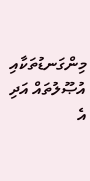މިންގަނޑުތަކާއި އުޞޫލުތައް އަދި އެ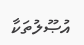އުޞޫލުތަކާ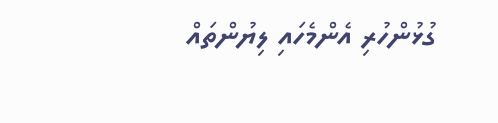ގުޅުންހުރި އެންމެހައި ލިޔުންތައް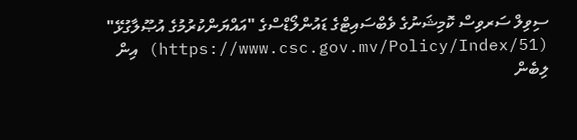ސިވިލް ސަރވިސް ކޮމިޝަނުގެ ވެބްސައިޓްގެ ޑައުންލޯޑްސްގެ "އައްޔަންކުރުމުގެ އުޞޫލާގުޅޭ" (https://www.csc.gov.mv/Policy/Index/51) އިން ލިބެން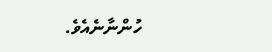ހުންނާނެއެވެ.